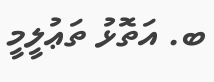ބ. އަތޮޅު ތަޢުލީމީ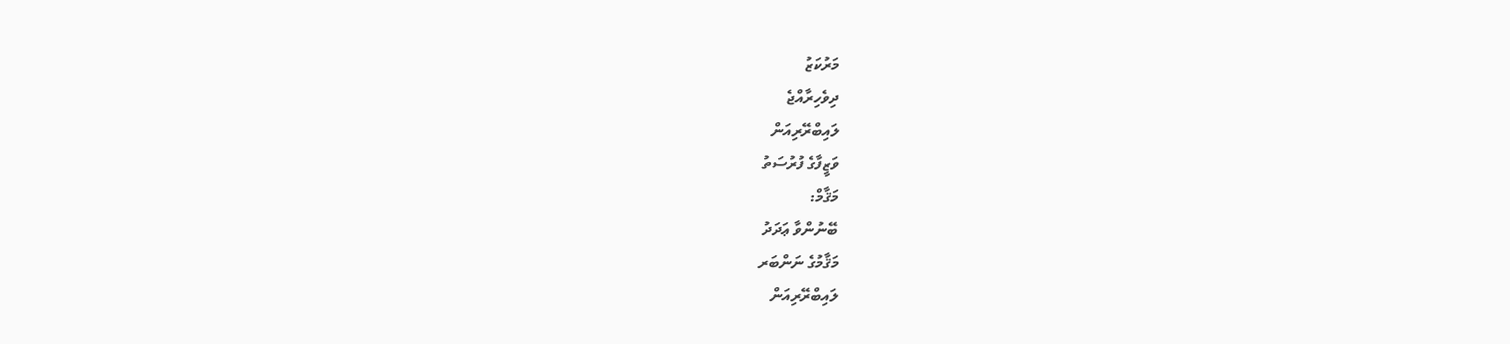މަރުކަޒު
ދިވެހިރާއްޖެ
ލައިބްރޭރިއަން
ވަޒީފާގެ ފުރުސަތު
މަޤާމް:
ބޭނުންވާ ޢަދަދު
މަޤާމުގެ ނަންބަރ
ލައިބްރޭރިއަން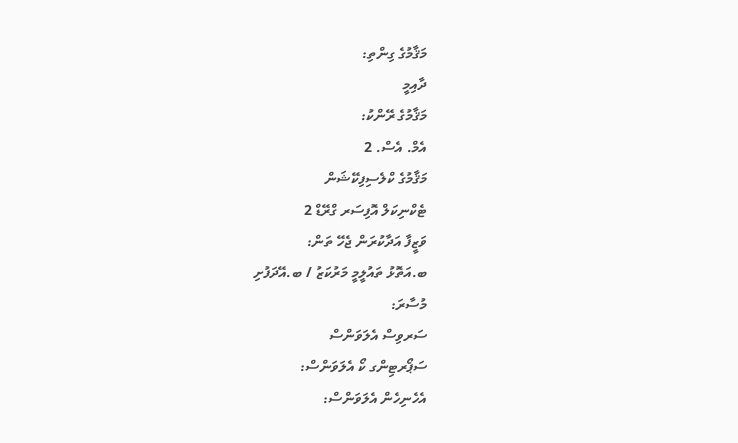މަޤާމުގެ ގިންތި:
ދާއިމީ
މަޤާމުގެ ރޭންކު:
އެމް. އެސް. 2
މަޤާމުގެ ކްލެސިފިކޭޝަން
ޓެކްނިކަލް އޮފިސަރ ގްރޭޑް 2
ވަޒީފާ އަދާކުރަން ޖެހޭ ތަން:
ބ.އަތޮޅު ތައުލީމީ މަރުކަޒު / ބ.އޭދަފުށި
މުސާރަ:
ސަރވިސް އެލަވަންސް
ސަޕޯރޓިންގ ކޯ އެލަވަންސް:
އެހެނިހެން އެލަވަންސް: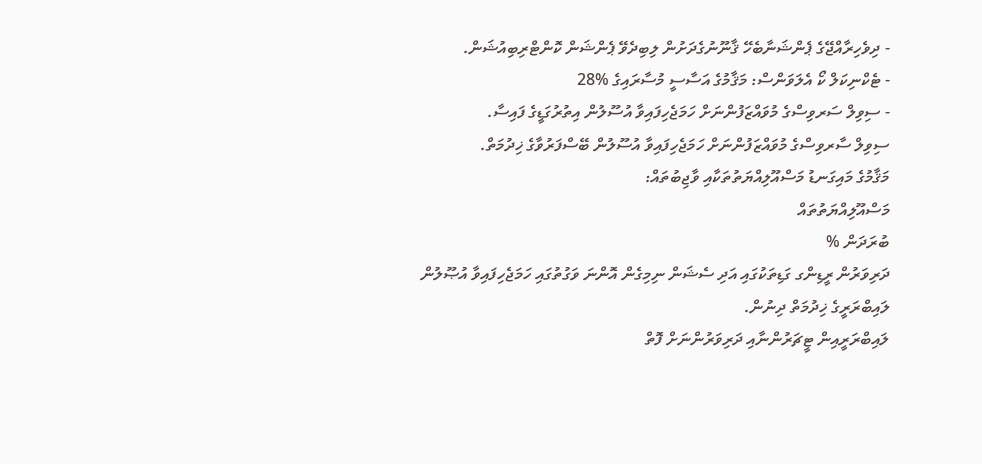- ދިވެހިރާއްޖޭގެ ޕެންޝަނާބެހޭ ޤާނޫނުގެދަށުން ލިބިދެވޭ ޕެންޝަން ކޮންޓްރިބިއުޝަން.
- ޓެކްނިކަލް ކޯ އެލަވަންސް: މަޤާމުގެ އަސާސީ މުސާރައިގެ %28
- ސިވިލް ސަރވިސްގެ މުވައްޒަފުންނަށް ހަމަޖެހިފައިވާ އުސޫލުން އިތުރުގަޑީގެ ފައިސާ.
ސިވިލް ސާރވިސްގެ މުވައްޒަފުންނަށް ހަމަޖެހިފައިވާ އުސޫލުން ބޭސްފަރުވާގެ ޚިދުމަތް.
މަޤާމުގެ މައިގަނޑު މަސްއޫލިއްޔަތުތަކާއި ވާޖިބުތައް:
މަސްއޫލިއްޔަތުތައް
ބުރަދަން %
ދަރިވަރުން ރީޑިންގ ގަޑިތަކުގައި އަދި ސެޝަން ނިމިގެން އޮންނަ ވަގުތުގައި ހަމަޖެހިފައިވާ އުޞޫލުން ލައިބްރަރީގެ ޚިދުމަތް ދިނުން.
ލައިބްރަރީއިން ޓީޗަރުންނާއި ދަރިވަރުންނަށް ފޮތް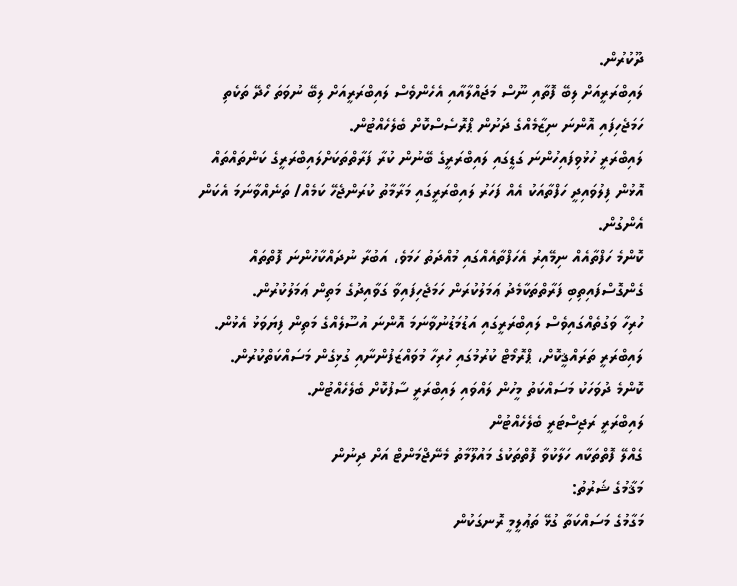ދޫކުރުން.
ލައިބްރަރީއަށް ލިބޭ ފޮތާއި ނޫސް މަޖައްލާއާއި އެހެންވެސް ލައިބްރަރީއަށް ލިބޭ ނުވަތަ ހޯދޭ ތަކެތި ހަމަޖެހިފައި އޮންނަ ނިޒާމެއްގެ ދަށުން ޕްރޮސެސްކޮށް ބެލެހެއްޓުން.
ލައިބްރަރީ ހުޅުވިފައިހުންނަ ގަޑީގައި ލައިބްރަރީގެ ބޭނުން ކުރާ ފަރާތްތަކަށްލައިބްރަރީގެ ކަންތައްތައް އޮޅުން ފިލުވައިދީ ހަފްތާއަކު އެއް ފަހަރު ލައިބްރަރީގައި މަރާމާތު ކުރަންޖެހޭ ކަމެއް/ ތަނެއްވާނަމަ އެކަން އެންގުން.
ކޮންމެ ހަފްތާއެއް ނިމޭއިރު އެހަފްތާއެއްގައި މުއްދަތު ހަމަވެ، އަބުރާ ނުދައްކާހުންނަ ފޮތްތައް ގެންގޮސްފައިތިބި ފަރާތްތަކާމެދު ޢަމަލުކުރަން ހަމަޖެހިފައިވާ ގަވާއިދުގެ މަތިން ޢަމަލުކުރުން.
ހުރިހާ ވަގުތެއްގައިވެސް ލައިބްރަރީގައި އަޑުމަޑުނުވާނަމަ އޮންނަ އުސޫލެއްގެ މަތިން ފިޔަވަޅު އެޅުން.
ލައިބްރަރީ ތަރައްޤީކޮށް، ޕްރޮމޯޓް ކުރުމުގައި ހުރިހާ މުވައްޒަފުންނާއި ގުޅިގެން މަސައްކަތްކުރުން.
ކޮންމެ ދުވަހަކު މަސައްކަތު މީހުން ލައްވައި ލައިބްރަރީ ސާފުކޮށް ބެލެހެއްޓުން.
ލައިބްރަރީ ރަޖިސްޓަރީ ބެލެހެއްޓުން
ގެއްލޭ ފޮތްތަކާއ ހަލާކުވާ ފޮތްތަކުގެ މައުލޫމާތު މެނޭޖްމަންޓް އަށް ދިނުން
މަޤާމުގެ ޝަރުތު:
މަގާމުގެ މަސައްކަތާ ގުޅޭ ތަޢުލީމީ ރޮނގަކުން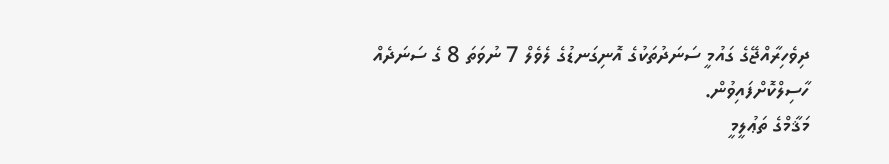ދިވެހިރާއްޖޭގެ ގައުމީ ސަނަދުތަކުގެ އޮނިގަނޑުގެ ލެވެލް 7 ނުވަތަ 8 ގެ ސަނަދެއް ހާސިލްކޮށްފައިވުން.
މަޤާމްގެ ތަޢުލީމީ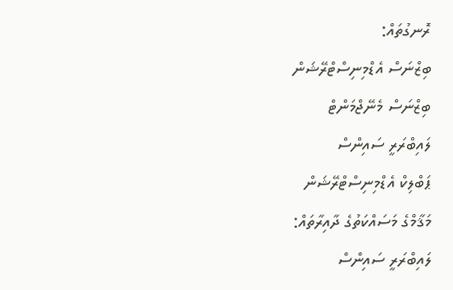ރޮނގުތައް:
ބިޒްނަސް އެޑްމިނިސްޓްރޭޝަން
ބިޒްނަސް މެނޭޖްމަންޓް
ލައިބްރަރީ ސައިންސް
ޕަބްލިކް އެޑްމިނިސްޓްރޭޝަން
މަޤާމްގެ މަސައްކަތުގެ ދާއިރާތައް:
ލައިބްރަރީ ސައިންސް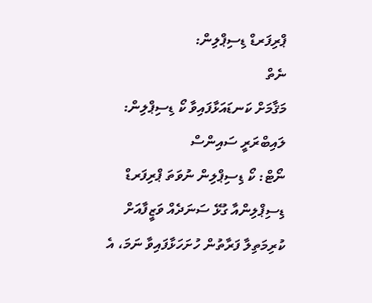ޕްރިފަރޑް ޑިސިޕްލިން:
ނެތް
މަޤާމަށް ކަނޑައަޅާފައިވާ ކޯ ޑިސިޕްލިން:
ލައިބްރަރީ ސައިންސް
ނޯޓް: ކޯ ޑިސިޕްލިން ނުވަތަ ޕްރިފަރޑް ޑިސިޕްލިންއާ ގުޅޭ ސަނަދެއް ވަޒީފާއަށް ކުރިމަތިލާ ފަރާތުން ހުށަހަޅާފައިވާ ނަމަ، އެ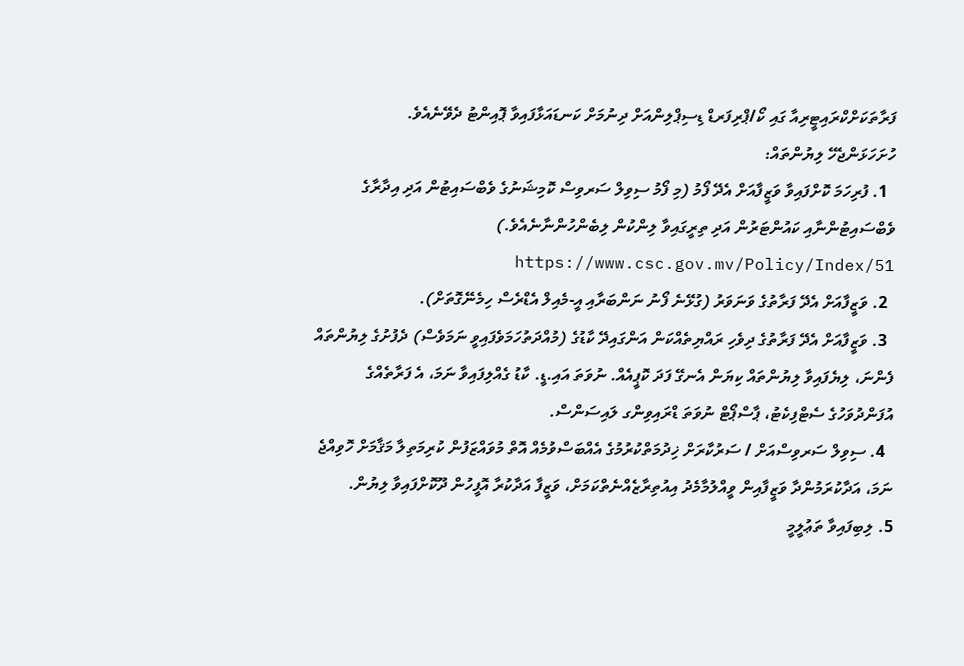ފަރާތަކަށްކްރައިޓީރިއާ ގައި ކޯ/ޕްރިފަރޑް ޑިސިޕްލިންއަށް ދިނުމަށް ކަނޑައަޅާފައިވާ ޕޮއިންޓު ދެވޭނެއެވެ.
ހުށަހަޅަންޖެހޭ ލިޔުންތައް:
  1. ފުރިހަމަ ކޮށްފައިވާ ވަޒީފާއަށް އެދޭ ފޯމު (މި ފޯމު ސިވިލް ސަރވިސް ކޮމިޝަނުގެ ވެބްސައިޓުން އަދި އިދާރާގެ ވެބްސައިޓުންނާއި ކައުންޓަރުން އަދި ތިރީގައިވާ ލިންކުން ލިބެންހުންނާނެއެވެ.) https://www.csc.gov.mv/Policy/Index/51
  2. ވަޒީފާއަށް އެދޭ ފަރާތުގެ ވަނަވަރު (ގުޅޭނެ ފޯނު ނަންބަރާއި އީ-މެއިލް އެޑްރެސް ހިމެނޭގޮތަށް).
  3. ވަޒީފާއަށް އެދޭ ފަރާތުގެ ދިވެހި ރައްޔިތެއްކަން އަންގައިދޭ ކާޑުގެ (މުއްދަތުހަމަވެފައިވީ ނަމަވެސް) ދެފުށުގެ ލިޔުންތައް ފެންނަ، ލިޔެފައިވާ ލިޔުންތައް ކިޔަން އެނގޭ ފަދަ ކޮޕީއެއް. ނުވަތަ އައި.ޑީ. ކާޑު ގެއްލިފައިވާ ނަމަ، އެ ފަރާތެއްގެ އުފަންދުވަހުގެ ސެޓްފިކެޓު، ޕާސްޕޯޓް ނުވަތަ ޑްރައިވިންގ ލައިސަންސް.
  4. ސިވިލް ސަރވިސްއަށް / ސަރުކާރަށް ޚިދުމަތްކުރުމުގެ އެއްބަސްވުމެއް އޮތް މުވައްޒަފުން ކުރިމަތިލާ މަޤާމަށް ހޮވިއްޖެ ނަމަ، އަދާކުރަމުންދާ ވަޒީފާއިން ވީއްލުމާމެދު އިއުތިރާޒެއްނެތްކަމަށް، ވަޒީފާ އަދާކުރާ އޮފީހުން ދޫކޮށްފައިވާ ލިޔުން.
5. ލިބިފައިވާ ތަޢުލީމީ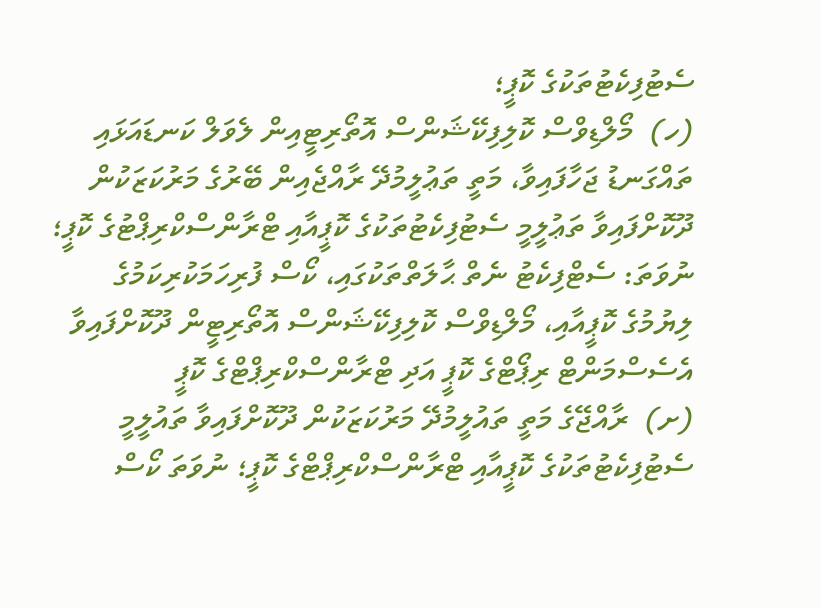ސެޓުފިކެޓުތަކުގެ ކޮޕީ؛
(ހ)  މޯލްޑިވްސް ކޮލިފިކޭޝަންސް އޮތޯރިޓީއިން ލެވަލް ކަނޑައަޅައި ތައްގަނޑު ޖަހާފައިވާ، މަތީ ތަޢުލީމުދޭ ރާއްޖެއިން ބޭރުގެ މަރުކަޒަކުން ދޫކޮށްފައިވާ ތަޢުލީމީ ސެޓުފިކެޓުތަކުގެ ކޮޕީއާއި ޓްރާންސްކްރިޕްޓުގެ ކޮޕީ؛ ނުވަތަ: ސެޓްފިކެޓު ނެތް ޙާލަތްތަކުގައި، ކޯސް ފުރިހަމަކުރިކަމުގެ ލިޔުމުގެ ކޮޕީއާއި، މޯލްޑިވްސް ކޮލިފިކޭޝަންސް އޮތޯރިޓީން ދޫކޮށްފައިވާ އެސެސްމަންޓް ރިޕޯޓްގެ ކޮޕީ އަދި ޓްރާންސްކްރިޕްޓްގެ ކޮޕީ
(ށ)  ރާއްޖޭގެ މަތީ ތައުލީމުދޭ މަރުކަޒަކުން ދޫކޮށްފައިވާ ތައުލީމީ ސެޓުފިކެޓުތަކުގެ ކޮޕީއާއި ޓްރާންސްކްރިޕްޓްގެ ކޮޕީ؛ ނުވަތަ ކޯސް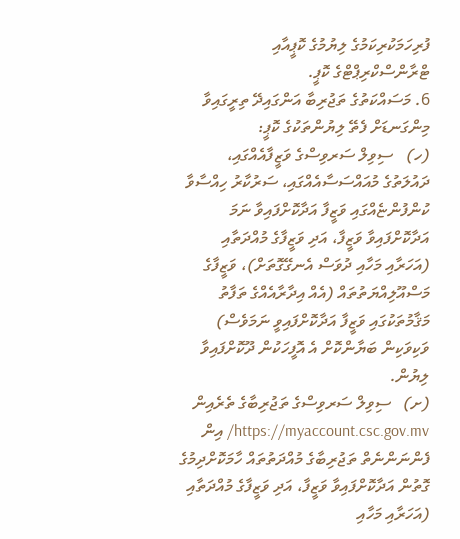ފުރިހަމަކުރިކަމުގެ ލިޔުމުގެ ކޮޕީއާއި ޓްރާންސްކްރިޕްޓްގެ ކޮޕީ.
6. މަސައްކަތުގެ ތަޖުރިބާ އަންގައިދޭ ތިރީގައިވާ މިންގަނޑަށް ފެތޭ ލިޔުންތަކުގެ ކޮޕީ:
(ހ)   ސިވިލް ސަރވިސްގެ ވަޒީފާއެއްގައި، ދައުލަތުގެ މުއައްސަސާއެއްގައި، ސަރުކާރު ހިއްސާވާ ކުންފުންޏެއްގައި ވަޒީފާ އަދާކޮށްފައިވާ ނަމަ އަދާކޮށްފައިވާ ވަޒީފާ، އަދި ވަޒީފާގެ މުއްދަތާއި (އަހަރާއި މަހާއި ދުވަސް އެނގޭގޮތަށް)، ވަޒީފާގެ މަސްއޫލިއްޔަތުތައް (އެއް އިދާރާއެއްގެ ތަފާތު މަޤާމުތަކުގައި ވަޒީފާ އަދާކޮށްފައިވީ ނަމަވެސް) ވަކިވަކިން ބަޔާންކޮށް އެ އޮފީހަކުން ދޫކޮށްފައިވާ ލިޔުން.
(ށ)   ސިވިލް ސަރވިސްގެ ތަޖުރިބާގެ ތެރެއިން https://myaccount.csc.gov.mv/ އިން ފެންނަންނެތް ތަޖުރިބާގެ މުއްދަތުތައް ހާމަކޮށްދިމުގެ ގޮތުން އަދާކޮށްފައިވާ ވަޒީފާ، އަދި ވަޒީފާގެ މުއްދަތާއި (އަހަރާއި މަހާއި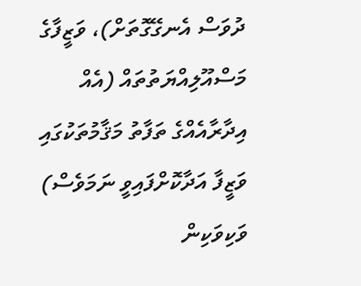ދުވަސް އެނގޭގޮތަށް)، ވަޒީފާގެ މަސްއޫލިއްޔަތުތައް (އެއް އިދާރާއެއްގެ ތަފާތު މަޤާމުތަކުގައި ވަޒީފާ އަދާކޮށްފައިވީ ނަމަވެސް) ވަކިވަކިން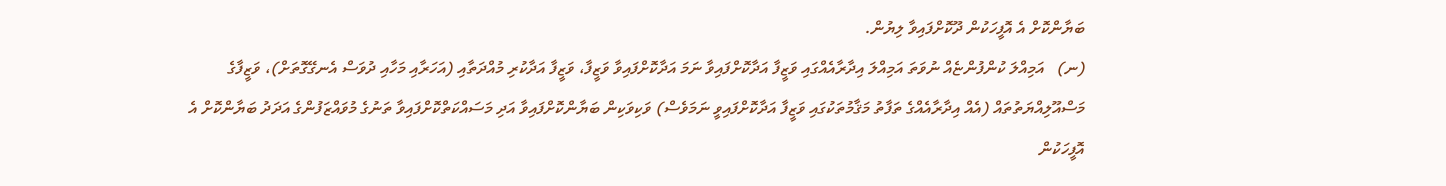ބަޔާންކޮށް އެ އޮފީހަކުން ދޫކޮށްފައިވާ ލިޔުން.
(ނ)   އަމިއްލަ ކުންފުންޏެއް ނުވަތަ އަމިއްލަ އިދާރާއެއްގައި ވަޒީފާ އަދާކޮށްފައިވާ ނަމަ އަދާކޮށްފައިވާ ވަޒީފާ، ވަޒީފާ އަދާކުރި މުއްދަތާއި (އަހަރާއި މަހާއި ދުވަސް އެނގޭގޮތަށް)، ވަޒީފާގެ މަސްއޫލިއްޔަތުތައް (އެއް އިދާރާއެއްގެ ތަފާތު މަޤާމުތަކުގައި ވަޒީފާ އަދާކޮށްފައިވީ ނަމަވެސް) ވަކިވަކިން ބަޔާންކޮށްފައިވާ އަދި މަސައްކަތްކޮށްފައިވާ ތަނުގެ މުވައްޒަފުންގެ އަދަދު ބަޔާންކޮށް އެ އޮފީހަކުން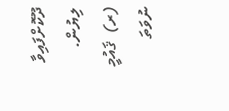ދޫކޮށްފައިވާ ލިޔުން.
(ރ)  ޤައުމީ ނުވަތަ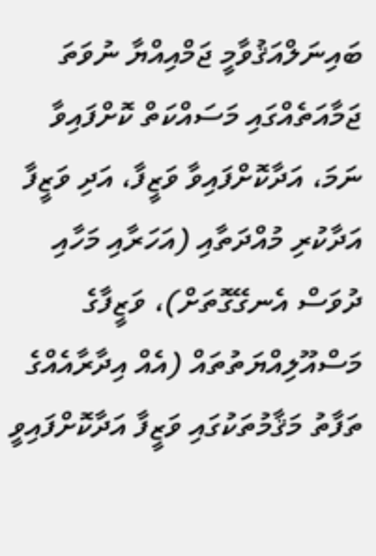ބައިނަލްއަޤުވާމީ ޖަމްއިއްޔާ ނުވަތަ ޖަމާއަތެއްގައި މަސައްކަތް ކޮށްފައިވާ ނަމަ، އަދާކޮށްފައިވާ ވަޒީފާ، އަދި ވަޒީފާ އަދާކުރި މުއްދަތާއި (އަހަރާއި މަހާއި ދުވަސް އެނގޭގޮތަށް)، ވަޒީފާގެ މަސްއޫލިއްޔަތުތައް (އެއް އިދާރާއެއްގެ ތަފާތު މަޤާމުތަކުގައި ވަޒީފާ އަދާކޮށްފައިވީ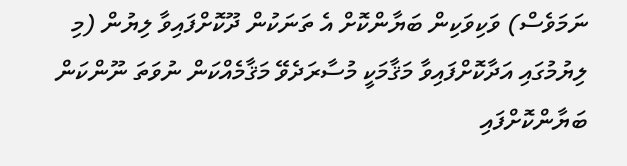ނަމަވެސް) ވަކިވަކިން ބަޔާންކޮށް އެ ތަނަކުން ދޫކޮށްފައިވާ ލިޔުން (މި ލިޔުމުގައި އަދާކޮށްފައިވާ މަޤާމަކީ މުސާރަދެވޭ މަޤާމެއްކަން ނުވަތަ ނޫންކަން ބަޔާންކޮށްފައި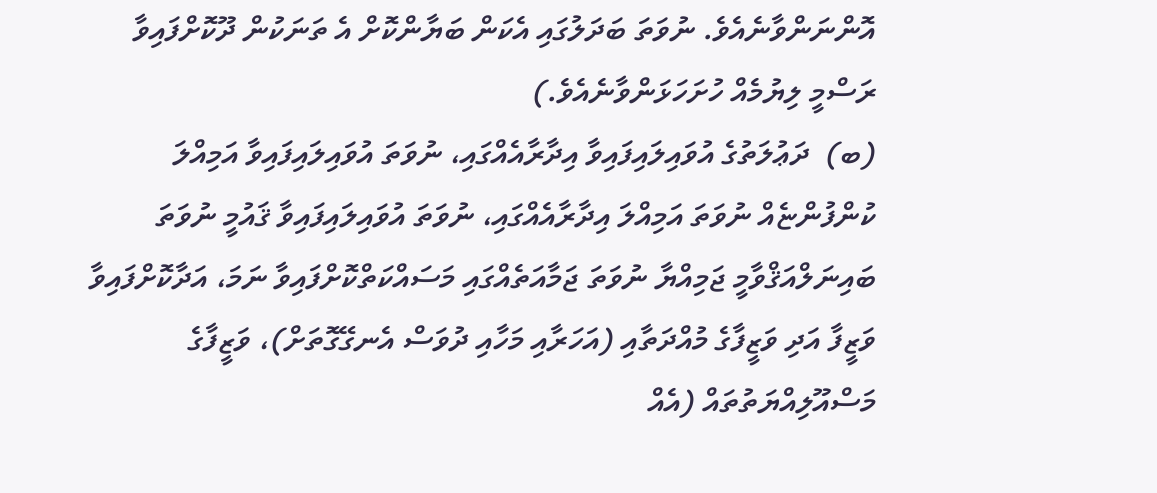އޮންނަންވާނެއެވެ. ނުވަތަ ބަދަލުގައި އެކަން ބަޔާންކޮށް އެ ތަނަކުން ދޫކޮށްފައިވާ ރަސްމީ ލިޔުމެއް ހުށަހަޅަންވާނެއެވެ.)
(ބ)  ދަޢުލަތުގެ އުވައިލައިފައިވާ އިދާރާއެއްގައި، ނުވަތަ އުވައިލައިފައިވާ އަމިއްލަ ކުންފުންޏެއް ނުވަތަ އަމިއްލަ އިދާރާއެއްގައި، ނުވަތަ އުވައިލައިފައިވާ ޤައުމީ ނުވަތަ ބައިނަލްއަޤްވާމީ ޖަމިއްޔާ ނުވަތަ ޖަމާއަތެއްގައި މަސައްކަތްކޮށްފައިވާ ނަމަ، އަދާކޮށްފައިވާ ވަޒީފާ އަދި ވަޒީފާގެ މުއްދަތާއި (އަހަރާއި މަހާއި ދުވަސް އެނގޭގޮތަށް)، ވަޒީފާގެ މަސްއޫލިއްޔަތުތައް (އެއް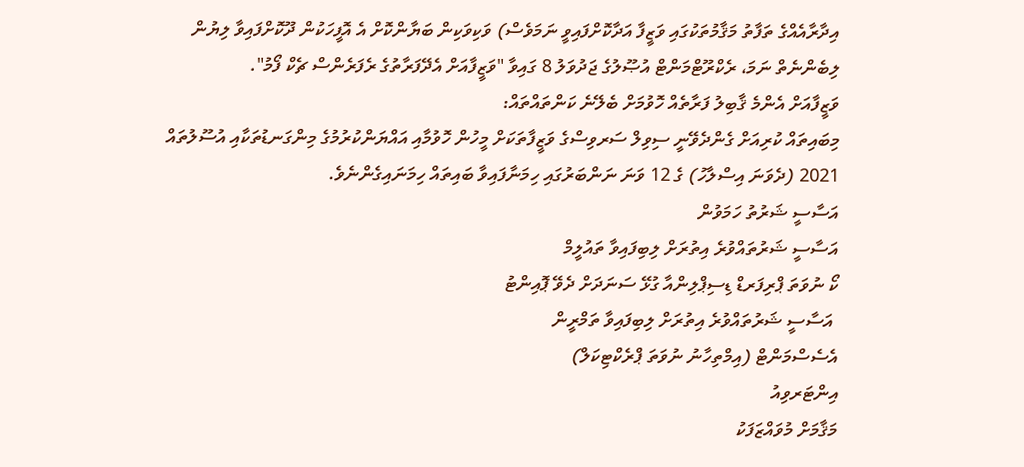އިދާރާއެއްގެ ތަފާތު މަޤާމުތަކުގައި ވަޒީފާ އަދާކޮށްފައިވީ ނަމަވެސް) ވަކިވަކިން ބަޔާންކޮށް އެ އޮފީހަކުން ދޫކޮށްފައިވާ ލިޔުން ލިބެންނެތް ނަމަ، ރެކްރޫޓްމަންޓް އުޞޫލުގެ ޖަދުވަލު 8 ގައިވާ "ވަޒީފާއަށް އެދޭފަރާތުގެ ރެފަރެންސް ޗެކް ފޯމު".
ވަޒީފާއަށް އެންމެ ޤާބިލު ފަރާތެއް ހޮވުމަށް ބެލޭނެ ކަންތައްތައް:
މިބައިތައް ކުރިއަށް ގެންދެވޭނީ ސިވިލް ސަރވިސްގެ ވަޒީފާތަކަށް މީހުން ހޮވުމާއި އައްޔަންކުރުމުގެ މިންގަނޑުތަކާއި އުސޫލުތައް 2021 (ދެވަނަ އިސްލާހު) ގެ 12 ވަނަ ނަންބަރުގައި ހިމަނާފައިވާ ބައިތައް ހިމަނައިގެންނެވެ.
އަސާސީ ޝަރުތު ހަމަވުން
އަސާސީ ޝަރުތައްވުރެ އިތުރަށް ލިބިފައިވާ ތައުލީމް
ކޯ ނުވަތަ ޕްރިފަރޑް ޑިސިޕްލިންއާ ގުޅޭ ސަނަދަށް ދެވޭ ޕޮއިންޓު
 އަސާސީ ޝަރުތައްވުރެ އިތުރަށް ލިބިފައިވާ ތަމްރީން
އެސެސްމަންޓް (އިމްތިހާނު ނުވަތަ ޕްރެކްޓިކަލް)
އިންޓަރވިއު
މަޤާމަށް މުވައްޒަފަކު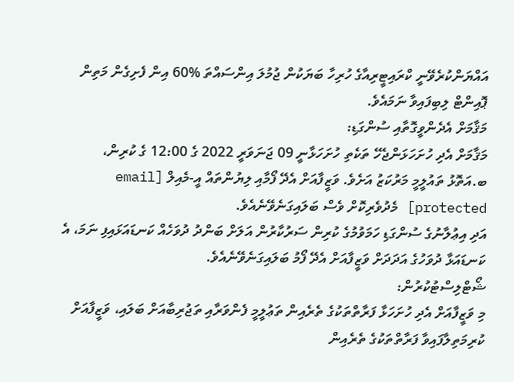އައްޔަންކުރެވޭނީ ކްރައިޓީރިއާގެ ހުރިހާ ބަޔަކުން ޖުމުލަ އިންސައްތަ %60 އިން ފެށިގެން މަތިން ޕޮއިންޓް ލިބިފައިވާ ނަމައެވެ.
މަޤާމަށް އެދެންވީގޮތާއި ސުންގަޑި:
މަޤާމަށް އެދި ހުށަހަޅަންޖެހޭ ތަކެތި ހުށަހަޅާނީ 09 ޖަނަވަރީ 2022 ގެ 12:00 ގެ ކުރިން، ބ.އަތޮޅު ތައުލީމީ މަރުކަޒު އަށެވެ. ވަޒީފާއަށް އެދޭ ފޯމާއި ލިޔުންތައް އީ-މެއިލް [email protected] މެދުވެރިކޮށް ވެސް ބަލައިގަނެވޭނެއެވެ.
އަދި އިޢުލާނުގެ ސުންގަޑި ހަމަވުމުގެ ކުރިން ސަރުކާރުން އަލަށް ބަންދު ދުވަހެއް ކަނޑައަޅައިފި ނަމަ، އެ ކަނޑައަޅާ ދުވަހުގެ އަދަދަށް ވަޒީފާއަށް އެދޭ ފޯމު ބަލައިގަނެވޭނެއެވެ.
ޝޯޓްލިސްޓުކުރުން:
މި ވަޒީފާއަށް އެދި ހުށަހަޅާ ފަރާތްތަކުގެ ތެރެއިން ތަޢުލީމީ ފެންވަރާއި ތަޖުރިބާއަށް ބަލައި، ވަޒީފާއަށް ކުރިމަތިލާފައިވާ ފަރާތްތަކުގެ ތެރެއިން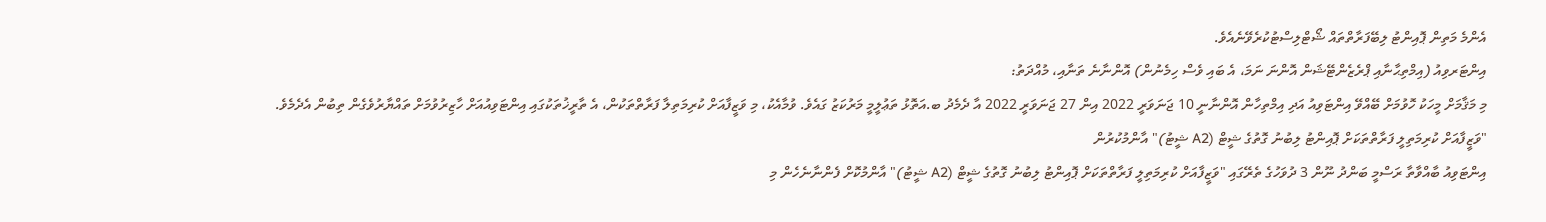އެންމެ މަތިން ޕޮއިންޓު ލިބޭފަރާތްތައް ޝޯޓްލިސްޓުކުރެވޭނެއެވެ.
އިންޓަރވިއު (އިމްތިޙާނާއި ޕްރެޒެންޓޭޝަން އޮންނަ ނަމަ، އެ ބައި ވެސް ހިމެނުން) އޮންނާނެ ތަނާއި، މުއްދަތު:
މި މަޤާމަށް މީހަކު ހޮވުމަށް ބޭއްވޭ އިންޓަވިއު އަދި އިމްތިހާން އޮންނާނީ 10 ޖަނަވަރީ 2022 އިން 27 ޖަނަވަރީ 2022 އާ ދެމެދު ބ.އަތޮޅު ތަޢުލީމީ މަރުކަޒު ގައެވެ. ވުމާއެކު، މި ވަޒީފާއަށް ކުރިމަތިލާ ފަރާތްތަކުން، އެ ތާރީޚުތަކުގައި އިންޓަވިއުއަށް ހާޒިރުވުމަށް ތައްޔާރުވެގެން ތިބުން އެދެމެވެ.
"ވަޒީފާއަށް ކުރިމަތިލީ ފަރާތްތަކަށް ޕޮއިންޓު ލިބުނު ގޮތުގެ ޝީޓް (A2 ޝީޓު)" އާންމުކުރުން
އިންޓަވިއު ބާއްވާތާ ރަސްމީ ބަންދު ނޫން 3 ދުވަހުގެ ތެރޭގައި "ވަޒީފާއަށް ކުރިމަތިލީ ފަރާތްތަކަށް ޕޮއިންޓު ލިބުނު ގޮތުގެ ޝީޓް (A2 ޝީޓު)" އާންމުކޮށް ފެންނާނެހެން މި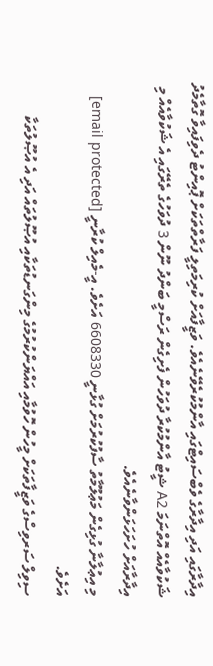އިދާރާގައި އަދި އިދާރާގެ ވެބްސައިޓްގައި އާންމުކުރެވޭނެއެވެ. ވަޒީފާއަށް ކުރިމަތިލީ ފަރާތްތަކަށް ޕޮއިންޓު ދެވިފައިވާ ގޮތާމެދު ޝަކުވާއެއް އޮތްނަމަ A2 ޝީޓު އާންމުކުރާ ދުވަހުން ފެށިގެން ރަސްމީ ބަންދު ނޫން 3 ދުވަހުގެ ތެރޭގައި އެ ޝަކުވާއެއް މި އިދާރާއަށް ހުށަހަޅަންވާނެއެވެ.
މި އިޢުލާނާ ގުޅިގެން މަޢުލޫމާތު ސާފުކުރުމަށް ގުޅާނީ 6608330 އަށެވެ. އީ-މެއިލް ކުރާނީ [email protected] އަށެވެ.
ސިވިލް ސަރވިސްގެ ވަޒީފާތަކަށް މީހުން ހޮވުމާއި އައްޔަންކުރުމުގެ މިންގަނޑުތަކާއި އުޞޫލުތައް އަދި އެ އުޞޫލުތަކާ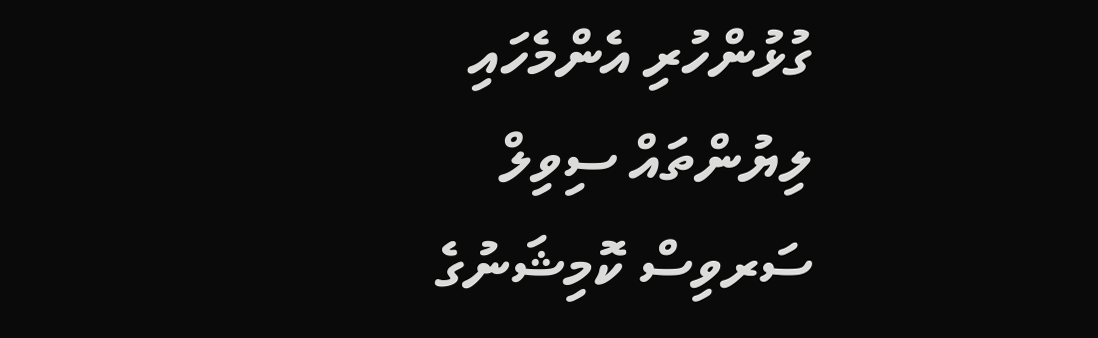ގުޅުންހުރި އެންމެހައި ލިޔުންތައް ސިވިލް ސަރވިސް ކޮމިޝަނުގެ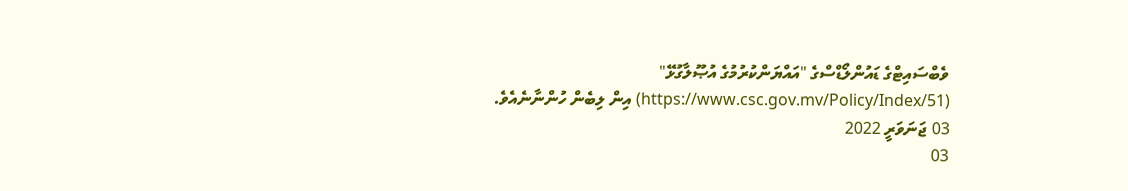ވެބްސައިޓްގެ ޑައުންލޯޑްސްގެ "އައްޔަންކުރުމުގެ އުޞޫލާގުޅޭ" (https://www.csc.gov.mv/Policy/Index/51) އިން ލިބެން ހުންނާނެއެވެ.
03 ޖަނަވަރީ 2022
03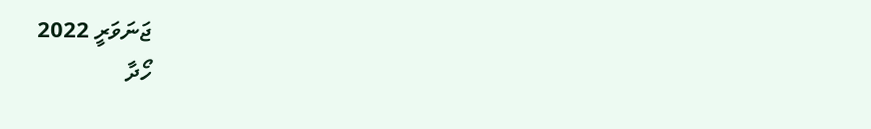ޖަނަވަރީ 2022
ހޯދާ